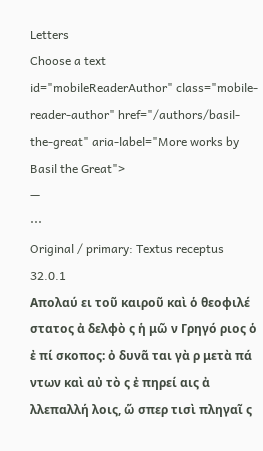Letters
Choose a text
id="mobileReaderAuthor" class="mobile-reader-author" href="/authors/basil-the-great" aria-label="More works by Basil the Great">
—
⋯
Original / primary: Textus receptus
32.0.1
Απολαύ ει τοῦ καιροῦ καὶ ὁ θεοφιλέ στατος ἀ δελφὸ ς ἡ μῶ ν Γρηγό ριος ὁ ἐ πί σκοπος: ὀ δυνᾶ ται γὰ ρ μετὰ πά ντων καὶ αὐ τὸ ς ἐ πηρεί αις ἀ λλεπαλλή λοις, ὥ σπερ τισὶ πληγαῖ ς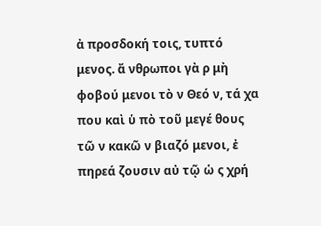ἀ προσδοκή τοις, τυπτό μενος. ἄ νθρωποι γὰ ρ μὴ φοβού μενοι τὸ ν Θεό ν, τά χα που καὶ ὑ πὸ τοῦ μεγέ θους τῶ ν κακῶ ν βιαζό μενοι, ἐ πηρεά ζουσιν αὐ τῷ ὡ ς χρή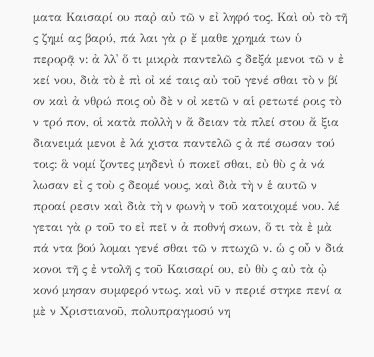ματα Καισαρί ου παῤ αὐ τῶ ν εἰ ληφό τος. Καὶ οὐ τὸ τῆ ς ζημί ας βαρύ, πά λαι γὰ ρ ἔ μαθε χρημά των ὑ περορᾷ ν: ἀ λλ̓ ὅ τι μικρὰ παντελῶ ς δεξά μενοι τῶ ν ἐ κεί νου, διὰ τὸ ἐ πὶ οἰ κέ ταις αὐ τοῦ γενέ σθαι τὸ ν βί ον καὶ ἀ νθρώ ποις οὐ δὲ ν οἰ κετῶ ν αἱ ρετωτέ ροις τὸ ν τρό πον, οἱ κατὰ πολλὴ ν ἄ δειαν τὰ πλεί στου ἄ ξια διανειμά μενοι ἐ λά χιστα παντελῶ ς ἀ πέ σωσαν τού τοις: ἃ νομί ζοντες μηδενὶ ὑ ποκεῖ σθαι, εὐ θὺ ς ἀ νά λωσαν εἰ ς τοὺ ς δεομέ νους, καὶ διὰ τὴ ν ἑ αυτῶ ν προαί ρεσιν καὶ διὰ τὴ ν φωνὴ ν τοῦ κατοιχομέ νου. λέ γεται γὰ ρ τοῦ το εἰ πεῖ ν ἀ ποθνή σκων, ὅ τι τὰ ἐ μὰ πά ντα βού λομαι γενέ σθαι τῶ ν πτωχῶ ν. ὡ ς οὖ ν διά κονοι τῆ ς ἐ ντολῆ ς τοῦ Καισαρί ου, εὐ θὺ ς αὐ τὰ ᾠ κονό μησαν συμφερό ντως. καὶ νῦ ν περιέ στηκε πενί α μὲ ν Χριστιανοῦ, πολυπραγμοσύ νη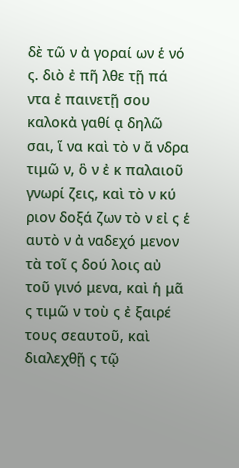δὲ τῶ ν ἀ γοραί ων ἑ νό ς. διὸ ἐ πῆ λθε τῇ πά ντα ἐ παινετῇ σου καλοκἀ γαθί ᾳ δηλῶ σαι, ἵ να καὶ τὸ ν ἄ νδρα τιμῶ ν, ὃ ν ἐ κ παλαιοῦ γνωρί ζεις, καὶ τὸ ν κύ ριον δοξά ζων τὸ ν εἰ ς ἑ αυτὸ ν ἀ ναδεχό μενον τὰ τοῖ ς δού λοις αὐ τοῦ γινό μενα, καὶ ἡ μᾶ ς τιμῶ ν τοὺ ς ἐ ξαιρέ τους σεαυτοῦ, καὶ διαλεχθῇ ς τῷ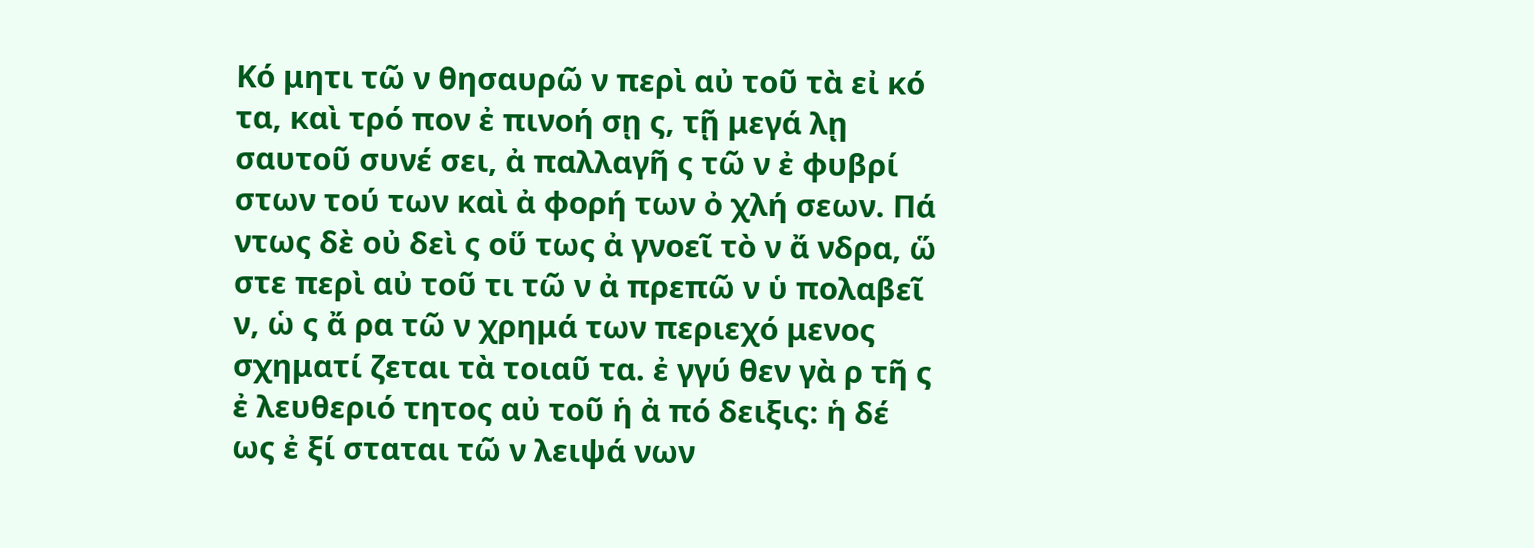Κό μητι τῶ ν θησαυρῶ ν περὶ αὐ τοῦ τὰ εἰ κό τα, καὶ τρό πον ἐ πινοή σῃ ς, τῇ μεγά λῃ σαυτοῦ συνέ σει, ἀ παλλαγῆ ς τῶ ν ἐ φυβρί στων τού των καὶ ἀ φορή των ὀ χλή σεων. Πά ντως δὲ οὐ δεὶ ς οὕ τως ἀ γνοεῖ τὸ ν ἄ νδρα, ὥ στε περὶ αὐ τοῦ τι τῶ ν ἀ πρεπῶ ν ὑ πολαβεῖ ν, ὡ ς ἄ ρα τῶ ν χρημά των περιεχό μενος σχηματί ζεται τὰ τοιαῦ τα. ἐ γγύ θεν γὰ ρ τῆ ς ἐ λευθεριό τητος αὐ τοῦ ἡ ἀ πό δειξις: ἡ δέ ως ἐ ξί σταται τῶ ν λειψά νων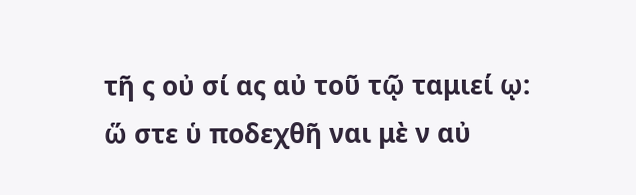τῆ ς οὐ σί ας αὐ τοῦ τῷ ταμιεί ῳ: ὥ στε ὑ ποδεχθῆ ναι μὲ ν αὐ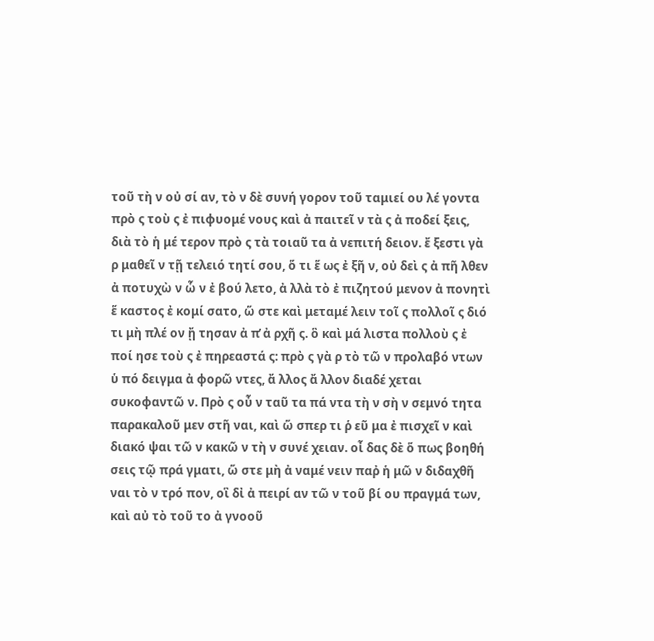τοῦ τὴ ν οὐ σί αν, τὸ ν δὲ συνή γορον τοῦ ταμιεί ου λέ γοντα πρὸ ς τοὺ ς ἐ πιφυομέ νους καὶ ἀ παιτεῖ ν τὰ ς ἀ ποδεί ξεις, διὰ τὸ ἡ μέ τερον πρὸ ς τὰ τοιαῦ τα ἀ νεπιτή δειον. ἔ ξεστι γὰ ρ μαθεῖ ν τῇ τελειό τητί σου, ὅ τι ἕ ως ἐ ξῆ ν, οὐ δεὶ ς ἀ πῆ λθεν ἀ ποτυχὼ ν ὧ ν ἐ βού λετο, ἀ λλὰ τὸ ἐ πιζητού μενον ἀ πονητὶ ἕ καστος ἐ κομί σατο, ὥ στε καὶ μεταμέ λειν τοῖ ς πολλοῖ ς διό τι μὴ πλέ ον ᾔ τησαν ἀ π̓ ἀ ρχῆ ς. ὃ καὶ μά λιστα πολλοὺ ς ἐ ποί ησε τοὺ ς ἐ πηρεαστά ς: πρὸ ς γὰ ρ τὸ τῶ ν προλαβό ντων ὑ πό δειγμα ἀ φορῶ ντες, ἄ λλος ἄ λλον διαδέ χεται συκοφαντῶ ν. Πρὸ ς οὖ ν ταῦ τα πά ντα τὴ ν σὴ ν σεμνό τητα παρακαλοῦ μεν στῆ ναι, καὶ ὥ σπερ τι ῥ εῦ μα ἐ πισχεῖ ν καὶ διακό ψαι τῶ ν κακῶ ν τὴ ν συνέ χειαν. οἶ δας δὲ ὅ πως βοηθή σεις τῷ πρά γματι, ὥ στε μὴ ἀ ναμέ νειν παῤ ἡ μῶ ν διδαχθῆ ναι τὸ ν τρό πον, οἳ δἰ ἀ πειρί αν τῶ ν τοῦ βί ου πραγμά των, καὶ αὐ τὸ τοῦ το ἀ γνοοῦ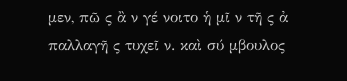μεν, πῶ ς ἂ ν γέ νοιτο ἡ μῖ ν τῆ ς ἀ παλλαγῆ ς τυχεῖ ν. καὶ σύ μβουλος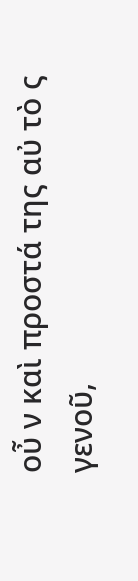οὖ ν καὶ προστά της αὐ τὸ ς γενοῦ,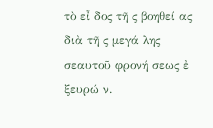τὸ εἶ δος τῆ ς βοηθεί ας διὰ τῆ ς μεγά λης σεαυτοῦ φρονή σεως ἐ ξευρώ ν.